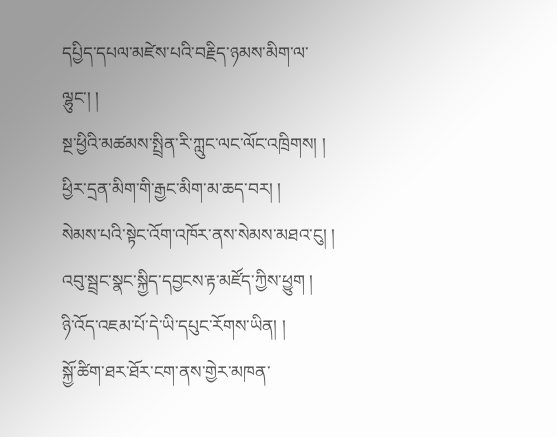དཔྱིད་དཔལ་མཛེས་པའི་བརྗིད་ཉམས་མིག་ལ་ལྷུང་། །
སྔ་ཕྱིའི་མཚམས་སྤྲིན་རི་ཀླུང་ལང་ལོང་འཁྲིགས། །
ཕྱིར་དྲན་མིག་གི་རྒྱང་མིག་མ་ཆད་བར། །
སེམས་པའི་སྟེང་འོག་འཁོར་ནས་སེམས་མཐའ་ངུ། །
འབུ་སྦྲང་སྣང་སྐྱིད་དབྱངས་རྟ་མཛོད་ཀྱིས་ཕྱུག །
ཉི་འོད་འཇམ་པོ་དེ་ཡི་དཔུང་རོགས་ཡིན། །
སྐྱོ་ཚིག་ཐར་ཐོར་ངག་ནས་གྱེར་མཁན་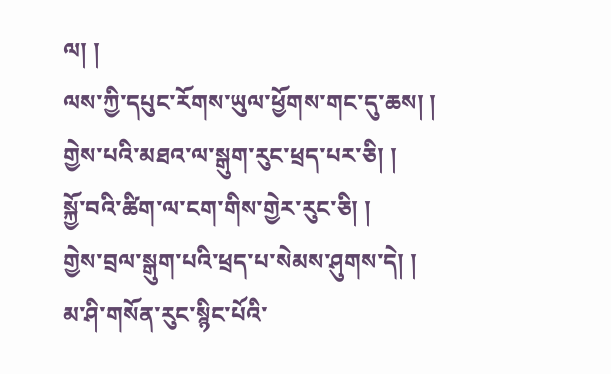ལ། །
ལས་ཀྱི་དཔུང་རོགས་ཡུལ་ཕྱོགས་གང་དུ་ཆས། །
གྱེས་པའི་མཐའ་ལ་སྒུག་རུང་ཕྲད་པར་ཅི། །
སྐྱོ་བའི་ཚིག་ལ་ངག་གིས་གྱེར་རུང་ཅི། །
གྱེས་བྲལ་སྒུག་པའི་ཕྲད་པ་སེམས་ཤུགས་དེ། །
མ་ཤི་གསོན་རུང་སྙིང་པོའི་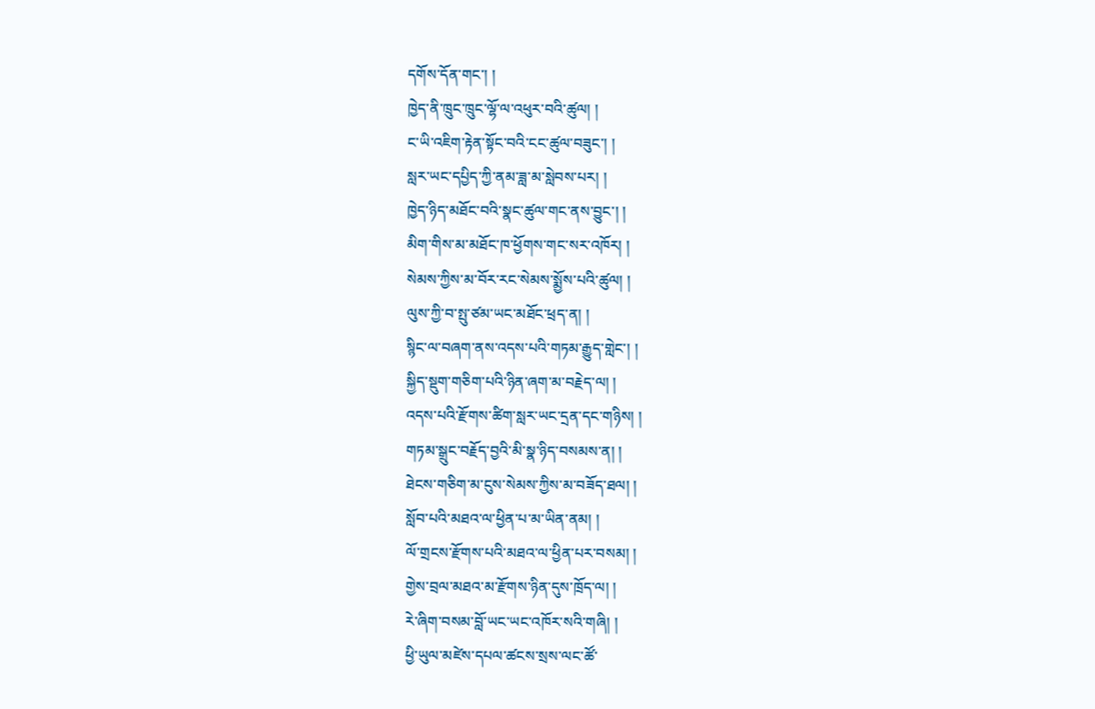དགོས་དོན་གང་། །
ཁྱེད་ནི་ཁྲུང་ཁྲུང་ལྷོ་ལ་འཕུར་བའི་ཚུལ། །
ང་ཡི་འཇིག་རྟེན་སྟོང་བའི་ངང་ཚུལ་བཟུང་། །
སླར་ཡང་དཔྱིད་ཀྱི་ནམ་ཟླ་མ་སླེབས་པར། །
ཁྱེད་ཉིད་མཐོང་བའི་སྣང་ཚུལ་གང་ནས་བྱུང་། །
མིག་གིས་མ་མཐོང་ཁ་ཕྱོགས་གང་སར་འཁོར། །
སེམས་ཀྱིས་མ་བོར་རང་སེམས་སྨྱོས་པའི་ཚུལ། །
ལུས་ཀྱི་བ་སྤུ་ཙམ་ཡང་མཐོང་ཕྲད་ན། །
སྙིང་ལ་བཞག་ནས་འདས་པའི་གཏམ་རྒྱུད་གླེང་། །
སྐྱིད་སྡུག་གཅིག་པའི་ཉིན་ཞག་མ་བརྗེད་ལ། །
འདས་པའི་རྫོགས་ཚིག་སླར་ཡང་དྲན་དང་གཉིས། །
གཏམ་སྒྲུང་བརྗོད་བྱའི་མི་སྣ་ཉིད་བསམས་ན། །
ཐེངས་གཅིག་མ་ངུས་སེམས་ཀྱིས་མ་བཟོད་ཐལ། །
སློབ་པའི་མཐའ་ལ་ཕྱིན་པ་མ་ཡིན་ནམ། །
ལོ་གྲངས་རྫོགས་པའི་མཐའ་ལ་ཕྱིན་པར་བསམ། །
གྱེས་བྲལ་མཐའ་མ་རྫོགས་ཉིན་དུས་ཁྲོད་ལ། །
རེ་ཞིག་བསམ་བློ་ཡང་ཡང་འཁོར་སའི་གཞི། །
ཕྱི་ཡུལ་མཛེས་དཔལ་ཚངས་སྲས་ལང་ཚོ་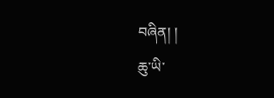བཞིན། །
ཆུ་ཡི་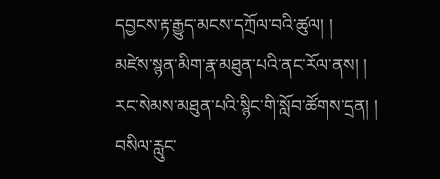དབྱངས་རྟ་རྒྱུད་མངས་དཀྲོལ་བའི་ཚུལ། །
མཛེས་སྙན་མིག་རྣ་མཐུན་པའི་ནང་རོལ་ནས། །
རང་སེམས་མཐུན་པའི་སྙིང་གི་སློབ་ཚོགས་དྲན། །
བསིལ་རླུང་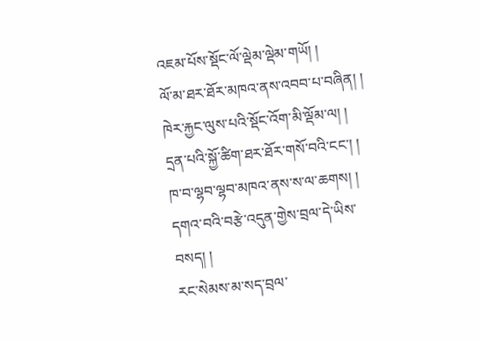འཇམ་པོས་སྡོང་ལོ་ལྡེམ་ལྡེམ་གཡོ། །
ལོ་མ་ཐར་ཐོར་མཁའ་ནས་འབབ་པ་བཞིན། །
ཁེར་རྐྱང་ལུས་པའི་སྡོང་འོག་མི་ལྡོམ་ལ། །
དྲན་པའི་སྐྱོ་ཚིག་ཐར་ཐོར་གསོ་བའི་ངང་། །
ཁ་བ་ལྷབ་ལྷབ་མཁའ་ནས་ས་ལ་ཆགས། །
དགའ་བའི་བརྩེ་འདུན་གྱེས་བྲལ་དེ་ཡིས་བསད། །
རང་སེམས་མ་སད་བྲལ་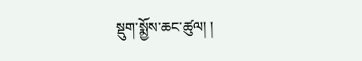སྡུག་སྨྱོས་ཆང་ཚུལ། །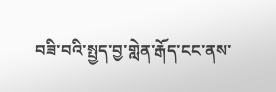བཟི་བའི་སྤྱད་བྱ་གླེན་རྒོད་ངང་ནས་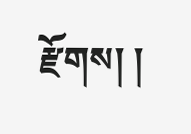རྫོགས། །